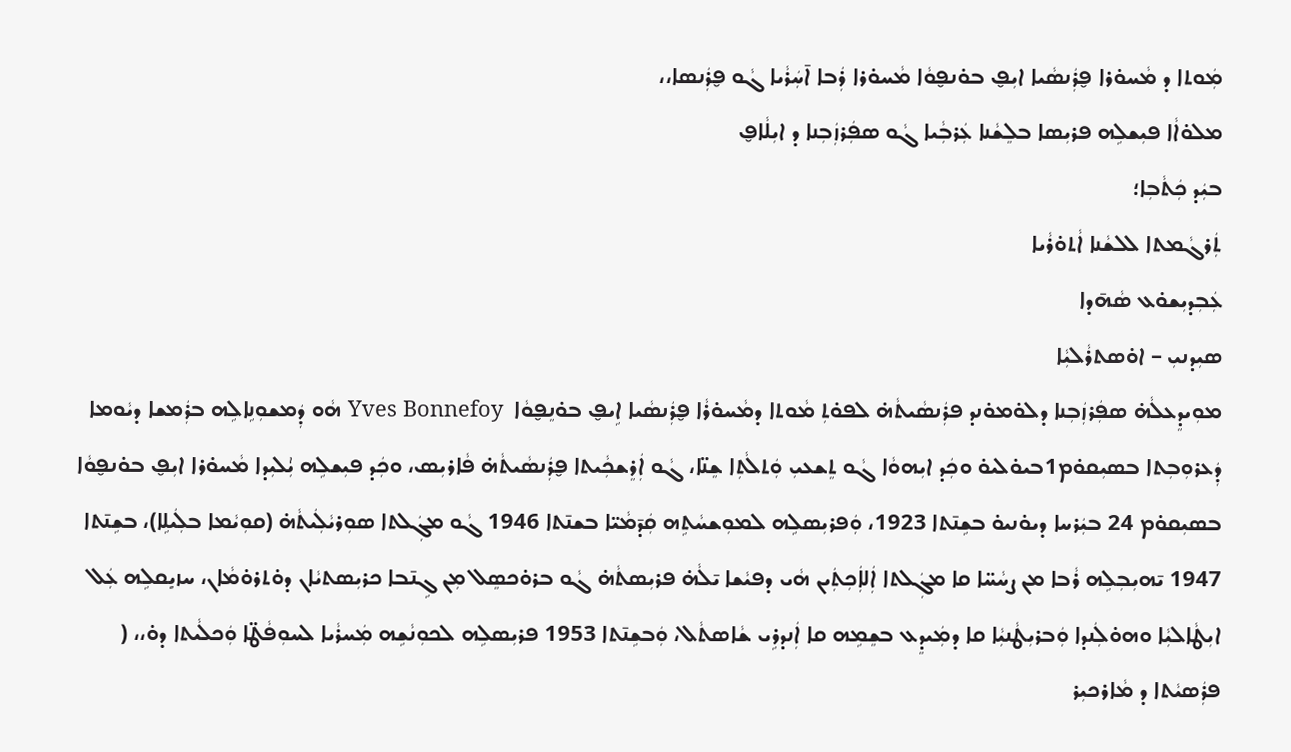ܡܲܘܬܐ ܕ ܡܵܚܘ̇ܪܐ ܦ̮ܪܲܢܣܵܝܐ ܐܝܼܦ̮ ܒܘ̇ܢܦ̮ܘܵܐ ܡܵܚܘ̇ܪܐ ܪܲܒܐ ܐ̄ܚܲܪܵܝܐ ܓܵܘ ܦ̮ܪܲܢܣܐ،،
ܡܠܘ̇ܐܵܐ ܦܝܼܫܠܹܗ ܦܪܝܼܣܐ ܒܠܸܫܵܢܐ ܥܲܪܒܼܵܝܐ ܓܵܘ ܣܦܲܪܙܲܒܼܢܐ ܕ ܐܝܼܠܵܐܦ̮
ܒܝܲܕ ܟܲܬܵܒܼܐ؛
ܬܲܪܓܵܡܬܐ ܠܠܫܵܢܐ ܐܵܬܘ̇ܪܵܝܐ
ܥܲܒܼܕܝܼܫܘ̇ܥ ܣܵܗ̄ܕܐ
ܣܝܼܕܢܝܼ – ܐܘ̇ܣܬܪܵܠܝܼܵܐ
ܡܘܼܝܕܸܥܠܵܗ̇ ܣܦܲܪܙܲܒܼܢܐ ܕܠܘ̇ܡܘ̇ܢܕ ܦܪܲܢܣܵܝܬܵܗ̇ ܠܦܘ̇ܬܼ ܡܵܘܬܐ ܕܡܵܚܘ̇ܪܵܐ ܦ̮ܪܲܢܣܵܝܐ ܐܹܝܦ̮ ܒܘ̇ܢܸܦ̮ܘܵܐ  Yves Bonnefoy ܗܵܘ ܕܲܡܫܘܼܢܹܐܠܹܗ ܒܪܲܡܫܐ ܕܝܵܘܡܐ ܕܲܥܪܘܼܒܼܬܐ ܒܣܝܼܩܘ̇ܡ1ܒܝܘ̇ܠܝܘ̇ ܘܟܲܕ ܐܝܼܗܘܵܐ ܓܵܘ ܬܸܫܥܝܼ ܘܲܬܠܵܬܼܐ ܫܸܢ̈ܐ، ܓܵܘ ܐܲܪܸܫܟܼܵܝܬܐ ܦ̮ܪܲܢܣܵܝܬܵܗ̇ ܦܵܐܪܝܼܣ، ܘܟܲܕ ܦܝܼܫܠܹܗ ܝܑܼܠܝܼܕܐ ܡܵܚܘ̇ܪܐ ܐܝܼܦ̮ ܒܘ̇ܢܦ̮ܘܵܐ ܒܣܝܼܩܘ̇ܡ 24 ܒܝܲܪܚܐ ܕܝܘ̇ܢܝܘ̇ ܒܫܹܢ̄ܬܐ 1923، ܘܲܦܪܝܼܣܠܹܗ ܠܡܘܼܫܚܵܬܹܗ ܩܲܕ̄ܡܵܝ̈ܐ ܒܫܢ̄ܬܐ 1946 ܓܵܘ ܡܓܲܠܬܐ ܣܘܼܪܝܵܠܲܝܬܵܗ̇ (ܩܘܼܝܵܡܐ ܒܠܲܝܠܹܐ)، ܒܫܹܢ̄ܬܐ 1947 ܝ̄ܗܝܼܒܼܠܹܗ ܪܵܒܐ ܡܢ ܨܚܵܚ̈ܐ ܩܐ ܡܓܲܠܬܐ ܐܲܠܐܲܟܼܬܲܝܢ ܗܵܝ ܕܦܝܵܫܐ ܝ̄ܠܵܗ̇ ܦܪܝܼܣܬܵܗ̇ ܓܵܘ ܒܪܘ̇ܟܣܸܠ ܡܼܢ ܓܹܢ̄ܒܐ ܟܪܝܼܣܬܝܵܐܢ ܕܘ̇ܬܪܘ̇ܡܵܐܢ، ܚܙܝܼܸܩܠܹܗ ܥܲܠ ܐܝܼܛܵܐܠܝܼܵܐ ܘܗܘ̇ܠܲܢܕܐ ܘܲܒܪܝܼܛܵܢܝܼܵܐ ܩܐ ܕܡܲܝܕܸܥ ܒܫܸܡܹܗ ܩܐ ܐܲܢܕܪܹܝ ܫܵܐܣܬܵܠ، ܘܲܒܫܹܢ̄ܬܐ 1953 ܦܪܝܼܣܠܹܗ ܠܟܘܼܢܵܫܹܗ ܡܲܚܪܵܝܐ ܠܚܘܼܦܵܛ̈ܐ ܘܲܟܠܵܝܬܐ ܕܘ̇،، ( ܦܪܲܣܝܵܬܐ ܕ ܡܵܐܪܟܝܼܪ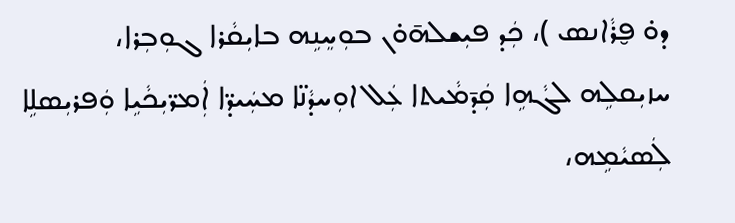ܕܘ̇ ܦ̮ܪܵܐܢܣ )، ܟܲܕ ܦܝܼܫܠܗ̄ܘ̇ܢ ܒܘܼܚܸܢܹܗ ܒܐܝܼܩܵܪܐ ܓܘܼܒܼܪܐ،
ܚܙܝܼܩܠܹܗ ܠܓܵܗܹܐ ܩܲܕ̄ܡܵܝܬܐ ܥܲܠ ܐܘܼܚܕܵܢ̈ܐ ܡܚܲܝܕ̈ܐ ܐܲܡܪ̈ܝܼܟܵܝܹܐ ܘܲܦܪܝܼܣܠܹܐ ܠܲܣܝܵܡܹܗ،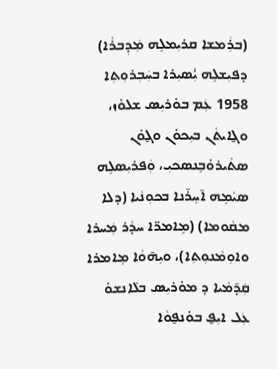(ܒܪܲܡܫܐ ܩܪܝܼܡܠܹܗ ܡܲܕܼܒܪܵܐ) ܕܦܝܼܫܠܹܗ ܝܑܼܣܝܼܪܐ ܒܚܲܒܼܪܘܼܬܼܐ 1958 ܥܲܡ ܒܘ̇ܪܝܼܣ ܫܠܘ̇ܙ، ܘܓ̮ܐܝܬܵܢ ܒܝܼܟܘ̇ܢ ܘܓ̮ܘ̇ܢ ܣܬܵܝܪܘ̇ܒܸܢܣܟܝܼ، ܘܲܦܪܝܼܣܠܹܗ ܣܝܵܡܹܗ ܐ̄ܚܹܪ̄ܢܐ ܒܟܘܼܢܵܝܐ (ܕܠܐ ܡܩܵܘܡܐ) (ܡܹܐܡܪ̈ܐ ܚܕܵܪ ܡܲܚܪܐ ܘܐܘܼܡܵܢܘܼܬܼܐ)، ܘܝܼܗ̄ܘܵܐ ܡܹܐܡܪܐ ܩܲܕ̄ܡܵܝܐ ܕ ܡܘ̇ܪܝܼܣ ܒܠܵܐܢܫܘ̇ ܥܲܠ ܐܝܼܦ̮ ܒܘ̇ܢܦ̮ܘܵܐ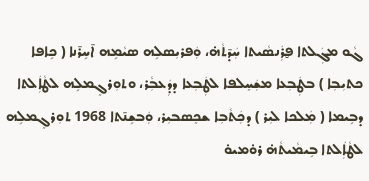ܓܵܘ ܡܓܲܠܬܐ ܦ̮ܪܲܢܣܵܝܬܐ ܚܲܕ̄ܬܵܗ̇، ܘܲܦܪܝܼܣܠܹܗ ܣܝܵܡܹܗ ܐ̄ܚܹܪ̄ܢܐ ( ܟܹܐܦܐ ܟܬܝܼܒܼܐ ) ܒܛܲܒܼܥܐ ܡܫܲܚܸܠܦܐ ܠܛܲܒܼܥܐ ܕܕܲܥܒܼܵܪ، ܘܬܘܼܪܓܸܡܠܹܗ ܠܛܵܐܲܠܬܐ ܕܒܹܝܡܐ ( ܡܲܠܟܐ ܠܝܼܪ ) ܕܟܲܬܵܒܼܐ ܫܟܸܣܒܝܼܪ، ܘܲܒܫܹܢ̄ܬܐ 1968 ܬܘܼܪܓܸܡܠܹܗ ܠܛܵܐܲܠܬܐ ܒܹܝܡܵܝܬܵܗ̇ ܪܘ̇ܡܝܘ̇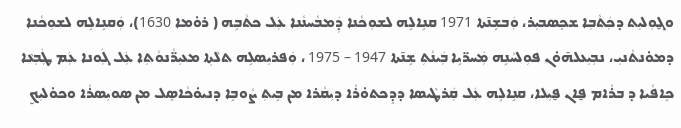ܘܓ̮ܘܼܠܝܼܬ ܕܟܲܬܵܒܼܐ ܫܟܸܣܒܝܼܪ، ܘܲܒܫܹܢ̄ܬܐ 1971 ܩܢܹܐܠܹܗ ܠܫܘܼܟܵܢܐ ܕܲܡܒܵܚܢܵܢܐ ܥܲܠ ܟܬܵܒܹܗ ( ܪܘ̇ܡܐ 1630)، ܘܲܩܢܹܐܠܹܗ ܠܫܘܼܟܵܢܐ ܕܡܘ̇ܢܬܵܢܝܼ، ܢܒܼܝܼܥܠܗ̄ܘ̇ܢ ܦܘܼܠܚܵܢܹܗ ܡܲܚܪ̈ܝܹܐ ܒܲܝܢܵܬܼ ܫܹܢ̄ܬܐ 1947 – 1975 ، ܘܲܦܪܝܼܣܠܹܗ ܬܠܵܬܼܐ ܡܥܝܼܪ̈ܵܢܘܵܬܼܐ ܥܲܠ ܓܲܘܢܐ ܥܲܡ ܛܲܒܼܥܵܐ ܟܹܐܦܵܝܐ ܕ ܒܪܵܐܡ ܦ̮ܐܢ ܦ̮ܝܼܠܐ، ܩܢܹܐܠܹܗ ܥܲܠ ܩܲܪܛܵܝܣܐ ܕܕܸܟܬܘ̇ܪܵܐ ܕܝܼܩܵܪܐ ܡܢ ܒܹܝܬܼ ܨܵܘܒܹܐ ܕܢܝܘ̇ܟܵܐܣܸܠ ܡܢ ܣܘܝܼܣܪܵܐ ܘܟܘ̇ܠܝܼܟ̮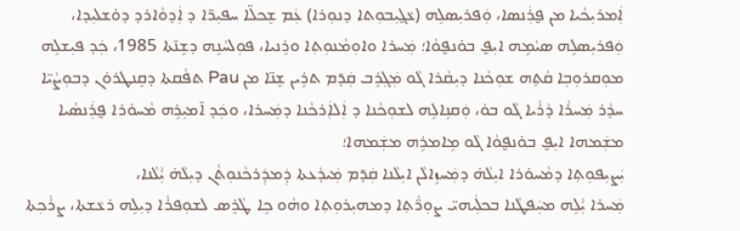ܐܲܡܪܝܼܟܵܝܐ ܡܢ ܦ̮ܪܲܢܣܐ، ܘܲܦܪܝܼܣܠܹܗ (ܥܵܓ̮ܝܼܒܘܼܬܐ ܕܢܘܼܪܐ) ܥܲܡ ܫܸܟܠ̈ܐ ܚܦܝܼܪ̈ܐ ܕ ܐܲܕܘܵܐܪܕ ܕܘ̇ܫܠܝܼܕܐ، ܘܲܦܪܝܼܣܠܹܗ ܣܝܵܡܹܗ ܐܝܼܦ̮ ܒܘ̇ܢܦ̮ܘܵܐ؛ ܡܲܚܪܐ ܘܐܘܼܡܵܢܘܼܬܼܐ ܘܪܸܢܝܐ، ܦܘܼܠܚܵܢܹܗ ܕܫܹܢ̄ܬܐ 1985، ܟܲܕ ܦܝܼܫܠܹܗ ܡܘܼܩܪܘܼܒܼܐ ܩܵܬܹܗ ܫܘܼܟܵܢܐ ܕܝܼܩܵܪܐ ܓܵܘ ܡܲܓܼܪܸܒ ܩܲܕ̄ܡ ܬܪܹܝܢ ܫܸܢ̈ܐ ܡܢ Pau ܬܦܵܩܬܐ ܕܩܸܢܛܪܘ̇ܢ ܕܒܘܼܨܵܝ̈ܐ ܚܕܵܪ ܡܲܚܪܵܐ ܕܵܪܵܝܐ ܓܵܘ ܒܘ̇، ܘܲܩܢܹܐܠܹܗ ܠܫܘܼܟܵܢܐ ܕ ܐܲܠܐܲܪܟܵܢܐ ܕܡܲܚܪܐ، ܘܟܲܕ ܐ̄ܡܝܼܪܹܗ ܡܵܚܘ̇ܪܐ ܦ̮ܪܲܢܣܵܝܐ ܡܫܲܡܗܐ ܐܝܼܦ̮ ܒܘ̇ܢܦ̮ܘܵܐ ܓܵܘ ܡܹܐܡܪܹܗ ܡܫܲܡܗܐ؛
ܝܲܨܝܼܦܘܼܬܼܐ ܕܡܵܚܘ̇ܪܐ ܐܝܼܠܵܗ̇ ܕܡܲܚܙܹܐܠܵܢ ܐܝܼܠܵܢܐ ܩܲܕ̄ܡ ܡܲܝܕܵܥܬܐ ܕܲܡܕܲܪܟܵܢܘܼܬܵܢ ܕܝܼܠܵܗ̇ ܝܑܼܠܵܢܐ،
ܡܲܚܪܐ ܝܑܼܠܹܗ ܡܚܲܦܛܵܢܐ ܒܟܠܲܝܗܝ̈ ܨܘܼܪ̈ܵܬܼܐ ܕܡܗܝܼܪܘܼܬܼܐ ܘܗܵܘ ܟܹܐ ܛܵܪܸܣ ܠܫܘܼܦܪܵܐ ܕܝܼܠܹܗ ܪܥܵܫܬܐ، ܨܪܵܟܼܬܐ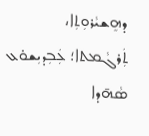ܕܗܸܫܝܵܪܘܼܬܼܐ،
ܬܲܪܓܵܡܬܐ؛ ܥܲܒܼܕܝܼܫܘ̇ܥ ܣܵܗ̄ܕܐ